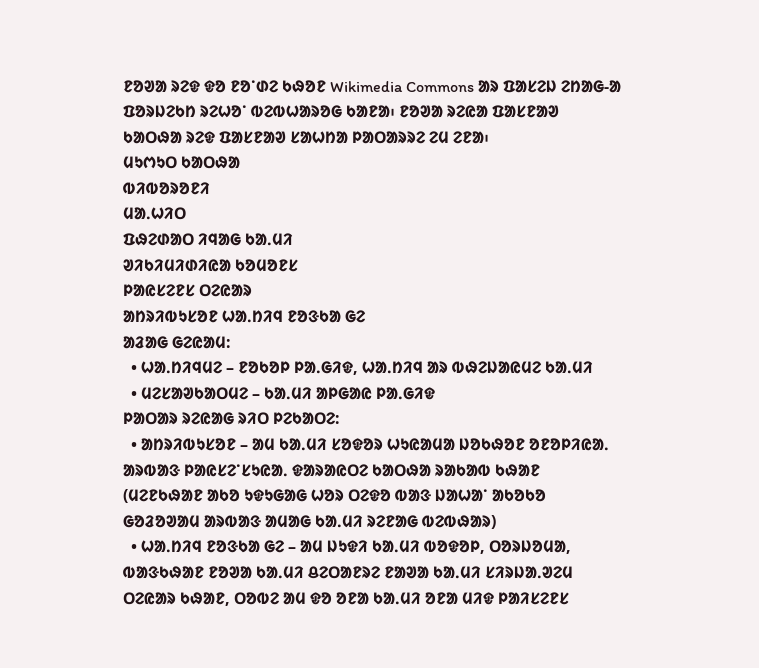ᱱᱚᱣᱟ ᱨᱮᱫ ᱫᱚ ᱱᱚᱸᱰᱮ ᱠᱷᱚᱱ Wikimedia Commons ᱟᱨ ᱯᱟᱥᱮᱡ ᱮᱴᱟᱜ-ᱟ ᱯᱚᱨᱡᱮᱠᱴ ᱨᱮᱦᱚᱸ ᱵᱮᱵᱦᱟᱨᱚᱜ ᱠᱟᱱᱟ᱾ ᱱᱚᱣᱟ ᱨᱮᱭᱟ ᱯᱟᱥᱱᱟᱣ ᱠᱟᱛᱷᱟ ᱨᱮᱫ ᱯᱟᱥᱱᱟᱣ ᱥᱟᱦᱴᱟ ᱞᱟᱛᱟᱨᱨᱮ ᱮᱢ ᱮᱱᱟ᱾
ᱢᱩᱬᱩᱛ ᱠᱟᱛᱷᱟ
ᱵᱤᱵᱚᱨᱚᱱᱤ
ᱢᱟᱹᱦᱤᱛ
ᱯᱷᱮᱰᱟᱛ ᱤᱧᱟᱜ ᱠᱟᱹᱢᱤ
ᱣᱤᱠᱤᱢᱤᱰᱤᱭᱟ ᱠᱚᱢᱚᱱᱥ
ᱞᱟᱭᱥᱮᱱᱥ ᱛᱮᱭᱟᱨ
ᱟᱴᱨᱤᱵᱩᱥᱚᱱ ᱦᱟᱹᱴᱤᱧ ᱱᱚᱝᱠᱟ ᱜᱮ
ᱟᱲᱟᱜ ᱜᱮᱭᱟᱢ:
  • ᱦᱟᱹᱴᱤᱧᱢᱮ – ᱱᱚᱠᱚᱞ ᱞᱟᱹᱜᱤᱫ, ᱦᱟᱹᱴᱤᱧ ᱟᱨ ᱵᱷᱮᱡᱟᱭᱢᱮ ᱠᱟᱹᱢᱤ
  • ᱢᱮᱥᱟᱣᱠᱟᱛᱢᱮ – ᱠᱟᱹᱢᱤ ᱟᱞᱜᱟᱭ ᱞᱟᱹᱜᱤᱫ
ᱞᱟᱛᱟᱨ ᱨᱮᱭᱟᱜ ᱨᱤᱛ ᱞᱮᱠᱟᱛᱮ:
  • ᱟᱴᱨᱤᱵᱩᱥᱚᱱ – ᱟᱢ ᱠᱟᱹᱢᱤ ᱥᱚᱫᱚᱨ ᱦᱩᱭᱟᱢᱟ ᱡᱚᱠᱷᱚᱱ ᱚᱱᱚᱞᱤᱭᱟᱹ ᱟᱨᱵᱟᱝ ᱞᱟᱭᱥᱮᱸᱥᱩᱭᱟᱹ ᱫᱟᱨᱟᱭᱛᱮ ᱠᱟᱛᱷᱟ ᱨᱟᱠᱟᱵ ᱠᱷᱟᱱ (ᱢᱮᱱᱠᱷᱟᱱ ᱟᱠᱚ ᱩᱫᱩᱜᱟᱜ ᱦᱚᱨ ᱛᱮᱫᱚ ᱵᱟᱝ ᱡᱟᱦᱟᱸ ᱟᱠᱚᱠᱚ ᱜᱚᱲᱚᱣᱟᱢ ᱟᱨᱵᱟᱝ ᱟᱢᱟᱜ ᱠᱟᱹᱢᱤ ᱨᱮᱱᱟᱜ ᱵᱮᱵᱷᱟᱨ)
  • ᱦᱟᱹᱴᱤᱧ ᱱᱚᱝᱠᱟ ᱜᱮ – ᱟᱢ ᱡᱩᱫᱤ ᱠᱟᱹᱢᱤ ᱵᱚᱫᱚᱞ, ᱛᱚᱨᱡᱚᱢᱟ, ᱵᱟᱝᱠᱷᱟᱱ ᱱᱚᱣᱟ ᱠᱟᱹᱢᱤ ᱪᱮᱛᱟᱱᱨᱮ ᱱᱟᱣᱟ ᱠᱟᱹᱢᱤ ᱥᱤᱨᱡᱟᱹᱣᱮᱢ ᱛᱮᱭᱟᱨ ᱠᱷᱟᱱ, ᱛᱚᱵᱮ ᱟᱢ ᱫᱚ ᱚᱱᱟ ᱠᱟᱹᱢᱤ ᱚᱱᱟ ᱢᱤᱫ ᱞᱟᱤᱥᱮᱱᱥ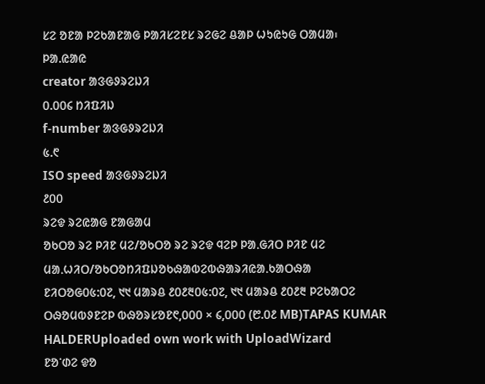ᱥᱮ ᱚᱱᱟ ᱞᱮᱠᱟᱱᱟᱜ ᱞᱟᱤᱥᱮᱱᱥ ᱨᱮᱜᱮ ᱪᱟᱞ ᱦᱩᱭᱩᱜ ᱛᱟᱢᱟ᱾
ᱞᱟ.ᱭᱟᱭ
creator ᱟᱝᱜᱽᱨᱮᱡᱤ
᱐.᱐᱐᱔ ᱴᱤᱯᱤᱡ
f-number ᱟᱝᱜᱽᱨᱮᱡᱤ
᱕.᱖
ISO speed ᱟᱝᱜᱽᱨᱮᱡᱤ
᱒᱐᱐
ᱨᱮᱫ ᱨᱮᱭᱟᱜ ᱱᱟᱜᱟᱢ
ᱚᱠᱛᱚ ᱨᱮ ᱞᱤᱱ ᱢᱮ/ᱚᱠᱛᱚ ᱨᱮ ᱨᱮᱫ ᱧᱮᱞ ᱞᱟᱹᱜᱤᱛ ᱞᱤᱱ ᱢᱮ
ᱢᱟᱹᱦᱤᱛ/ᱚᱠᱛᱚᱴᱤᱯᱡᱚᱠᱷᱟᱵᱮᱵᱷᱟᱨᱤᱭᱟᱹᱠᱟᱛᱷᱟ
ᱱᱤᱛᱚᱜ᱐᱕:᱐᱗, ᱑᱑ ᱢᱟᱨᱪ ᱒᱐᱒᱓᱐᱕:᱐᱗, ᱑᱑ ᱢᱟᱨᱪ ᱒᱐᱒᱓ ᱞᱮᱠᱟᱛᱮ ᱛᱷᱚᱢᱵᱽᱱᱮᱞ ᱵᱷᱚᱨᱥᱚᱱ᱖,᱐᱐᱐ × ᱔,᱐᱐᱐ (᱘.᱐᱒ MB)TAPAS KUMAR HALDERUploaded own work with UploadWizard
ᱱᱚᱸᱰᱮ ᱫᱚ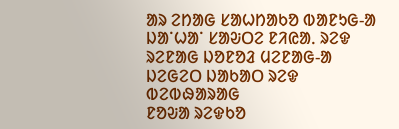ᱟᱨ ᱮᱴᱟᱜ ᱥᱟᱦᱴᱟᱠᱚ ᱵᱟᱱᱩᱜ-ᱟ ᱡᱟᱸᱦᱟᱸ ᱥᱟᱶᱛᱮ ᱱᱤᱭᱟᱹ ᱨᱮᱫ ᱨᱮᱱᱟᱜ ᱡᱚᱱᱚᱲ ᱢᱮᱱᱟᱜ-ᱟ
ᱡᱮᱜᱮᱛ ᱡᱟᱠᱟᱛ ᱨᱮᱫ ᱵᱮᱵᱷᱟᱨᱟᱜ
ᱱᱚᱶᱟ ᱨᱮᱫᱠᱚ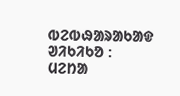ᱵᱮᱵᱷᱟᱨᱟᱠᱟᱫ ᱣᱤᱠᱤᱠᱚ :
ᱢᱮᱴᱟ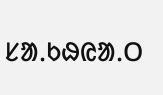ᱥᱟᱹᱠᱷᱭᱟᱹᱛ